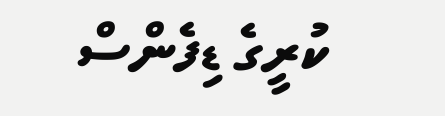ކުރީގެ ޑިފެންސް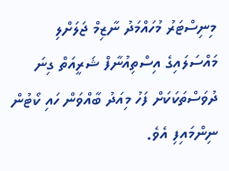މިނިސްޓަރު މުހައްމަދު ނާޒިމް ޖަލަށްލި މައްސަލައިގެ އިސްތިއުނާފް ޝަރީއަތް ގިނަ ދުވަސްތަކަކަށް ފަހު މިއަދު ބާއްވަން ހައި ކޯޓުން ނިންމައިފި އެވެ.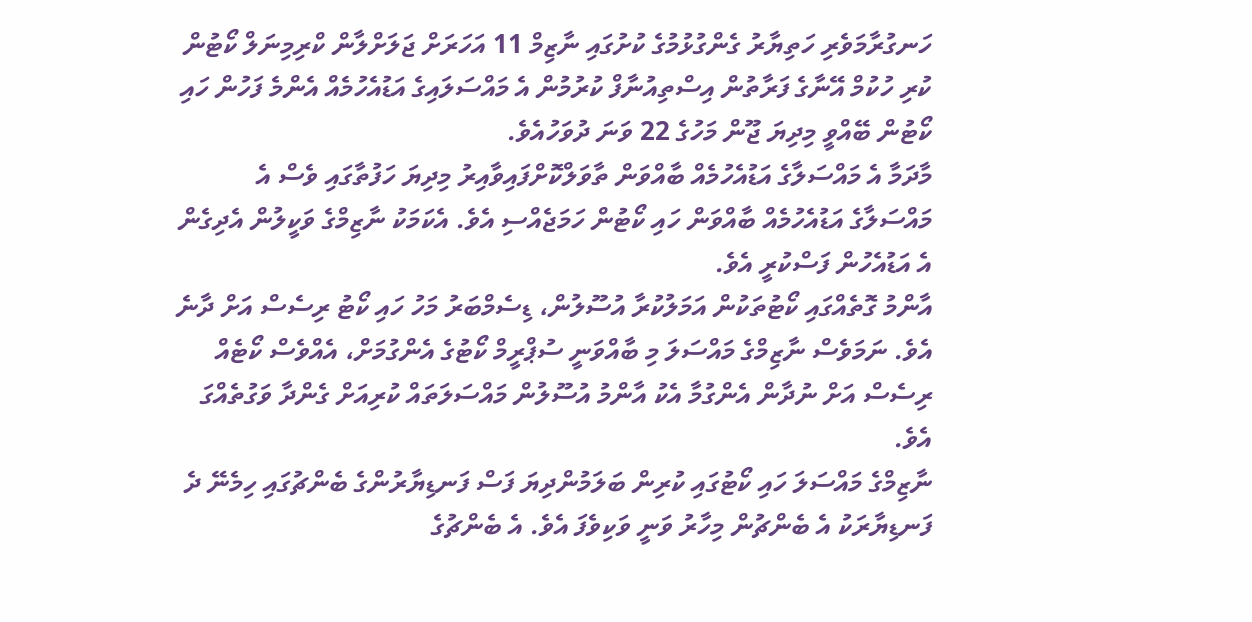ހަނގުރާމަވެރި ހަތިޔާރު ގެންގުޅުމުގެ ކުށުގައި ނާޒިމް 11 އަހަރަށް ޖަލަށްލާން ކްރިމިނަލް ކޯޓުން ކުރި ހުކުމް އޭނާގެ ފަރާތުން އިސްތިއުނާފް ކުރުމުން އެ މައްސަލައިގެ އަޑުއެހުމެއް އެންމެ ފަހުން ހައި ކޯޓުން ބޭއްވީ މިދިޔަ ޖޫން މަހުގެ 22 ވަނަ ދުވަހުއެވެ.
މާދަމާ އެ މައްސަލާގެ އަޑުއެހުމެއް ބާއްވަން ތާވަލްކޮށްފައިވާއިރު މިދިޔަ ހަފުތާގައި ވެސް އެ މައްސަލާގެ އަޑުއެހުމެއް ބާއްވަން ހައި ކޯޓުން ހަމަޖެއްސި އެވެ. އެކަމަކު ނާޒިމްގެ ވަކީލުން އެދިގެން އެ އަޑުއެހުން ފަސްކުރީ އެވެ.
އާންމު ގޮތެއްގައި ކޯޓުތަކުން އަމަލުކުރާ އުސޫލުން، ޑިސެމްބަރު މަހު ހައި ކޯޓު ރިސެސް އަށް ދާނެ އެވެ. ނަމަވެސް ނާޒިމްގެ މައްސަލަ މި ބާއްވަނީ ސުޕްރީމް ކޯޓުގެ އެންގުމަށް، އެއްވެސް ކޯޓެއް ރިސެސް އަށް ނުދާން އެންގުމާ އެކު އާންމު އުސޫލުން މައްސަލަތައް ކުރިއަށް ގެންދާ ވަގުތެއްގަ އެވެ.
ނާޒިމްގެ މައްސަލަ ހައި ކޯޓުގައި ކުރިން ބަލަމުންދިޔަ ފަސް ފަނޑިޔާރުންގެ ބެންޗުގައި ހިމެނޭ ދެ ފަނޑިޔާރަކު އެ ބެންޗުން މިހާރު ވަނީ ވަކިވެފަ އެވެ. އެ ބެންޗުގެ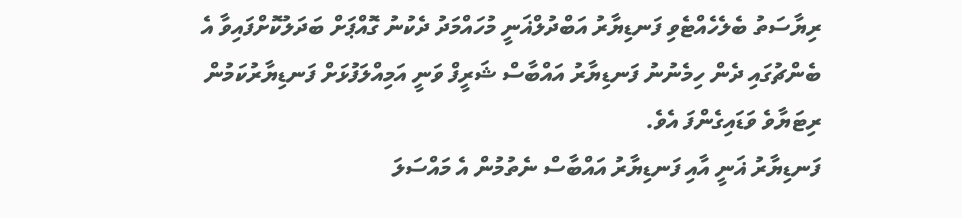ރިޔާސަތު ބެލެހެއްޓެވި ފަނޑިޔާރު އަބްދުލްޣަނީ މުހައްމަދު ދެކުނު ގޮއްޕަށް ބަދަލުކޮށްފައިވާ އެ ބެންޗުގައި ދެން ހިމެނުނު ފަނޑިޔާރު އައްބާސް ޝަރީފް ވަނީ އަމިއްލަފުޅަށް ފަނޑިޔާރުކަމުން ރިޓަޔާވެ ވަޑައިގެންފަ އެވެ.
ފަނޑިޔާރު ޣަނީ އާއި ފަނޑިޔާރު އައްބާސް ނެތުމުން އެ މައްސަލަ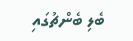ބެލި ބެންޗުގައި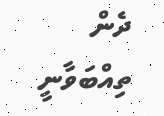ދެން ތިއްބަވާނީ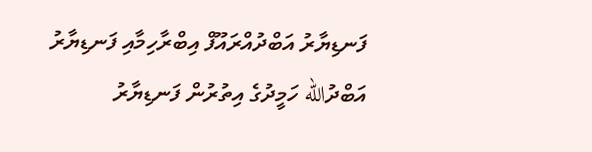ފަނޑިޔާރު އަބްދުއްރައޫފް އިބްރާހިމާއި ފަނޑިޔާރު އަބްދުالله ހަމީދުގެ އިތުރުން ފަނޑިޔާރު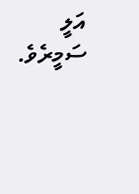އަލީ ސަމީރެވެ.